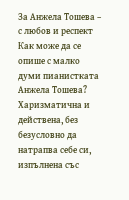За Анжела Тошева – с любов и респект
Как може да се опише с малко думи пианистката Анжела Тошева?
Харизматична и действена, без безусловно да натрапва себе си, изпълнена със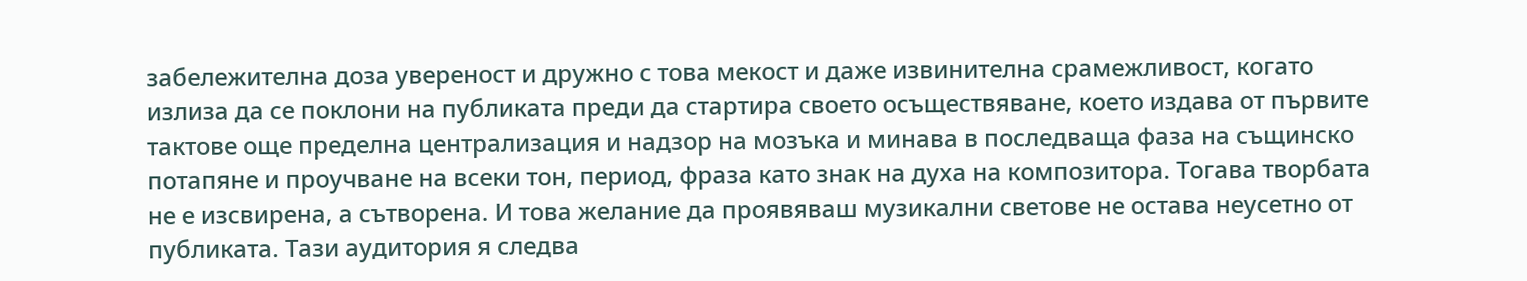забележителна доза увереност и дружно с това мекост и даже извинителна срамежливост, когато излиза да се поклони на публиката преди да стартира своето осъществяване, което издава от първите тактове още пределна централизация и надзор на мозъка и минава в последваща фаза на същинско потапяне и проучване на всеки тон, период, фраза като знак на духа на композитора. Тогава творбата не е изсвирена, а сътворена. И това желание да проявяваш музикални светове не остава неусетно от публиката. Тази аудитория я следва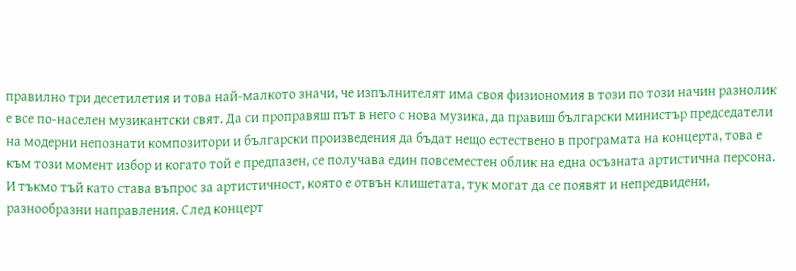правилно три десетилетия и това най-малкото значи, че изпълнителят има своя физиономия в този по този начин разнолик е все по-населен музикантски свят. Да си проправяш път в него с нова музика, да правиш български министър председатели на модерни непознати композитори и български произведения да бъдат нещо естествено в програмата на концерта, това е към този момент избор и когато той е предпазен, се получава един повсеместен облик на една осъзната артистична персона.
И тъкмо тъй като става въпрос за артистичност, която е отвън клишетата, тук могат да се появят и непредвидени, разнообразни направления. След концерт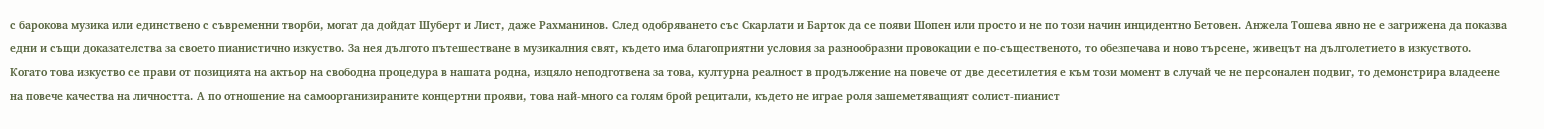с барокова музика или единствено с съвременни творби, могат да дойдат Шуберт и Лист, даже Рахманинов. След одобряването със Скарлати и Барток да се появи Шопен или просто и не по този начин инцидентно Бетовен. Анжела Тошева явно не е загрижена да показва едни и същи доказателства за своето пианистично изкуство. За нея дългото пътешестване в музикалния свят, където има благоприятни условия за разнообразни провокации е по-същественото, то обезпечава и ново търсене, живецът на дълголетието в изкуството. Когато това изкуство се прави от позицията на актьор на свободна процедура в нашата родна, изцяло неподготвена за това, културна реалност в продължение на повече от две десетилетия е към този момент в случай че не персонален подвиг, то демонстрира владеене на повече качества на личността. А по отношение на самоорганизираните концертни прояви, това най-много са голям брой рецитали, където не играе роля зашеметяващият солист-пианист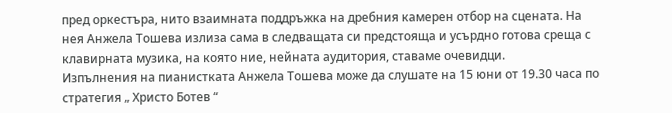пред оркестъра, нито взаимната поддръжка на дребния камерен отбор на сцената. На нея Анжела Тошева излиза сама в следващата си предстояща и усърдно готова среща с клавирната музика, на която ние, нейната аудитория, ставаме очевидци.
Изпълнения на пианистката Анжела Тошева може да слушате на 15 юни от 19.30 часа по стратегия „ Христо Ботев “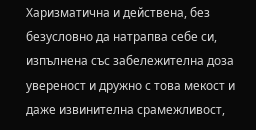Харизматична и действена, без безусловно да натрапва себе си, изпълнена със забележителна доза увереност и дружно с това мекост и даже извинителна срамежливост,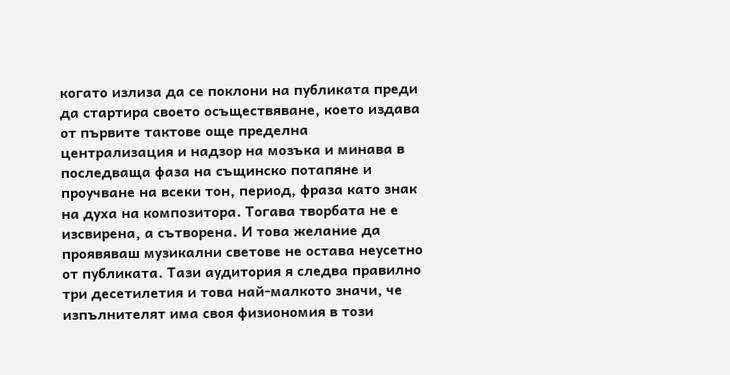когато излиза да се поклони на публиката преди да стартира своето осъществяване, което издава от първите тактове още пределна централизация и надзор на мозъка и минава в последваща фаза на същинско потапяне и проучване на всеки тон, период, фраза като знак на духа на композитора. Тогава творбата не е изсвирена, а сътворена. И това желание да проявяваш музикални светове не остава неусетно от публиката. Тази аудитория я следва правилно три десетилетия и това най-малкото значи, че изпълнителят има своя физиономия в този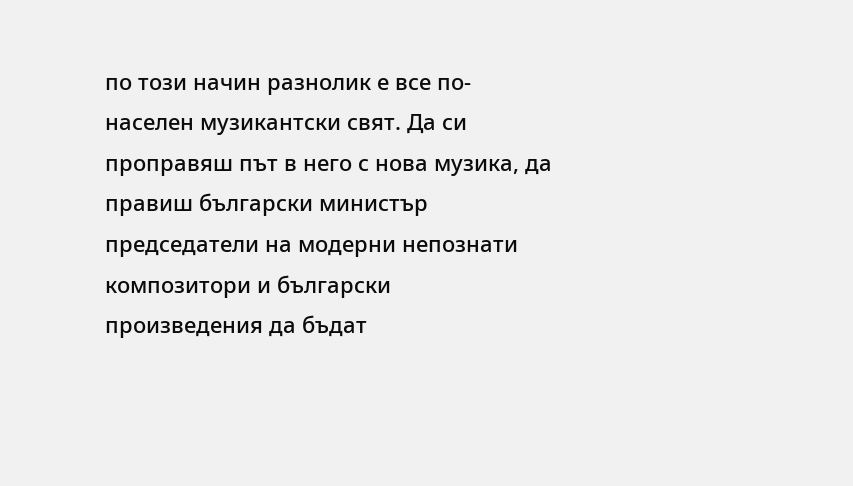по този начин разнолик е все по-населен музикантски свят. Да си проправяш път в него с нова музика, да правиш български министър председатели на модерни непознати композитори и български произведения да бъдат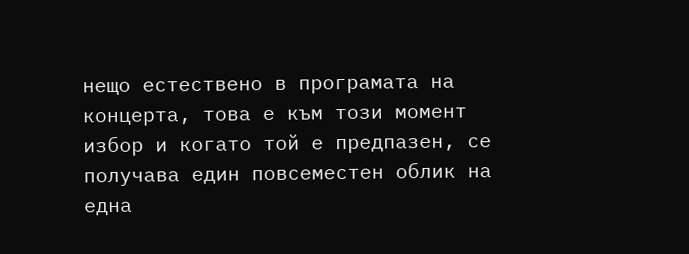нещо естествено в програмата на концерта, това е към този момент избор и когато той е предпазен, се получава един повсеместен облик на една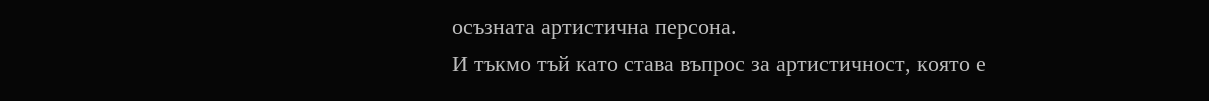осъзната артистична персона.
И тъкмо тъй като става въпрос за артистичност, която е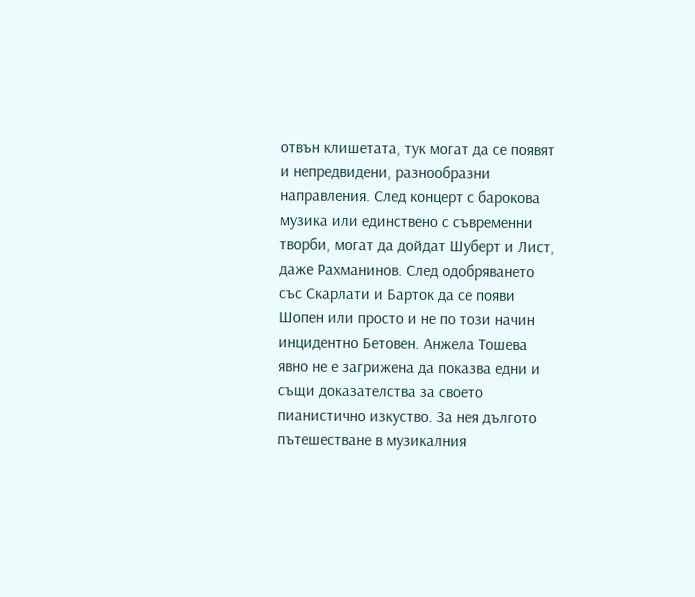отвън клишетата, тук могат да се появят и непредвидени, разнообразни направления. След концерт с барокова музика или единствено с съвременни творби, могат да дойдат Шуберт и Лист, даже Рахманинов. След одобряването със Скарлати и Барток да се появи Шопен или просто и не по този начин инцидентно Бетовен. Анжела Тошева явно не е загрижена да показва едни и същи доказателства за своето пианистично изкуство. За нея дългото пътешестване в музикалния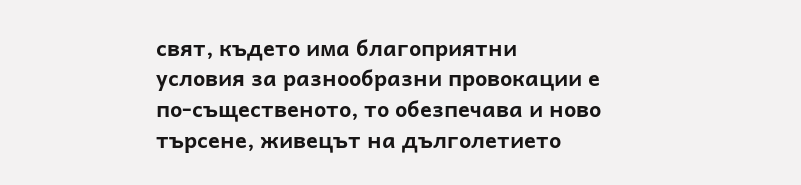свят, където има благоприятни условия за разнообразни провокации е по-същественото, то обезпечава и ново търсене, живецът на дълголетието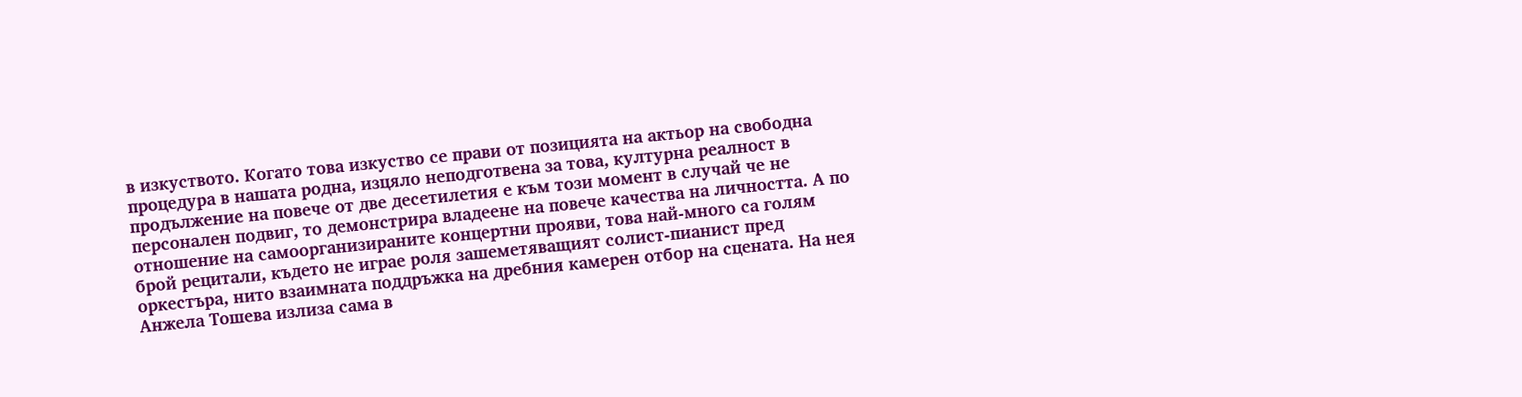в изкуството. Когато това изкуство се прави от позицията на актьор на свободна процедура в нашата родна, изцяло неподготвена за това, културна реалност в продължение на повече от две десетилетия е към този момент в случай че не персонален подвиг, то демонстрира владеене на повече качества на личността. А по отношение на самоорганизираните концертни прояви, това най-много са голям брой рецитали, където не играе роля зашеметяващият солист-пианист пред оркестъра, нито взаимната поддръжка на дребния камерен отбор на сцената. На нея Анжела Тошева излиза сама в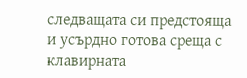следващата си предстояща и усърдно готова среща с клавирната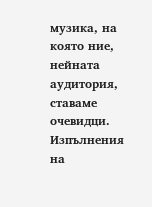музика, на която ние, нейната аудитория, ставаме очевидци.
Изпълнения на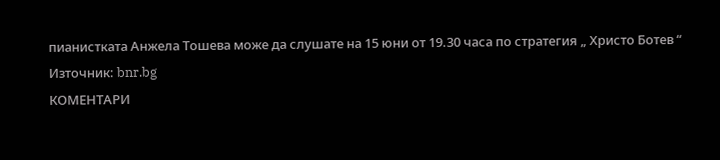пианистката Анжела Тошева може да слушате на 15 юни от 19.30 часа по стратегия „ Христо Ботев “
Източник: bnr.bg
КОМЕНТАРИ